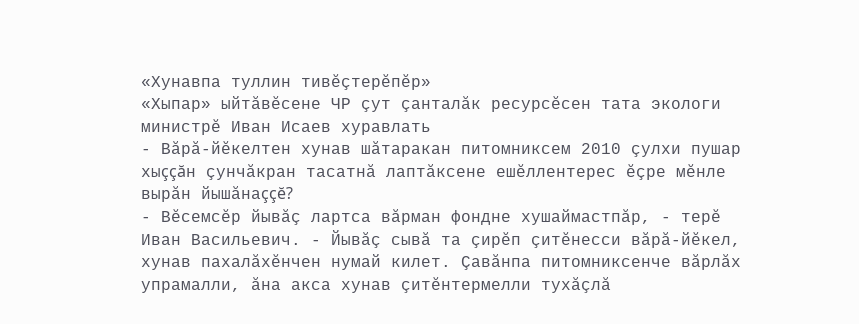«Хунавпа туллин тивĕçтерĕпĕр»
«Хыпар» ыйтăвĕсене ЧР çут çанталăк ресурсĕсен тата экологи министрĕ Иван Исаев хуравлать
- Вăрă-йĕкелтен хунав шăтаракан питомниксем 2010 çулхи пушар хыççăн çунчăкран тасатнă лаптăксене ешĕллентерес ĕçре мĕнле вырăн йышăнаççĕ?
- Вĕсемсĕр йывăç лартса вăрман фондне хушаймастпăр, - терĕ Иван Васильевич. - Йывăç сывă та çирĕп çитĕнесси вăрă-йĕкел, хунав пахалăхĕнчен нумай килет. Çавăнпа питомниксенче вăрлăх упрамалли, ăна акса хунав çитĕнтермелли тухăçлă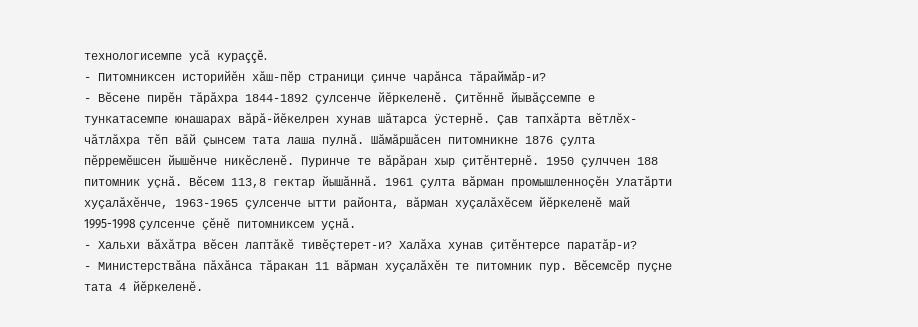технологисемпе усă кураççĕ.
- Питомниксен историйĕн хăш-пĕр страници çинче чарăнса тăраймăр-и?
- Вĕсене пирĕн тăрăхра 1844-1892 çулсенче йĕркеленĕ. Çитĕннĕ йывăçсемпе е тункатасемпе юнашарах вăрă-йĕкелрен хунав шăтарса ÿстернĕ. Çав тапхăрта вĕтлĕх-чăтлăхра тĕп вăй çынсем тата лаша пулнă. Шăмăршăсен питомникне 1876 çулта пĕрремĕшсен йышĕнче никĕсленĕ. Пуринче те вăрăран хыр çитĕнтернĕ. 1950 çулччен 188 питомник уçнă. Вĕсем 113,8 гектар йышăннă. 1961 çулта вăрман промышленноçĕн Улатăрти хуçалăхĕнче, 1963-1965 çулсенче ытти районта, вăрман хуçалăхĕсем йĕркеленĕ май 1995-1998 çулсенче çĕнĕ питомниксем уçнă.
- Хальхи вăхăтра вĕсен лаптăкĕ тивĕçтерет-и? Халăха хунав çитĕнтерсе паратăр-и?
- Министерствăна пăхăнса тăракан 11 вăрман хуçалăхĕн те питомник пур. Вĕсемсĕр пуçне тата 4 йĕркеленĕ.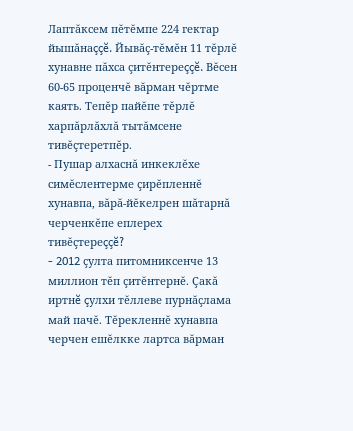Лаптăксем пĕтĕмпе 224 гектар йышăнаççĕ. Йывăç-тĕмĕн 11 тĕрлĕ хунавне пăхса çитĕнтереççĕ. Вĕсен 60-65 проценчĕ вăрман чĕртме каять. Тепĕр пайĕпе тĕрлĕ харпăрлăхлă тытăмсене тивĕçтеретпĕр.
- Пушар алхаснă инкеклĕхе симĕслентерме çирĕпленнĕ хунавпа, вăрă-йĕкелрен шăтарнă черченкĕпе еплерех тивĕçтереççĕ?
- 2012 çулта питомниксенче 13 миллион тĕп çитĕнтернĕ. Çакă иртнĕ çулхи тĕллеве пурнăçлама май пачĕ. Тĕрекленнĕ хунавпа черчен ешĕлкке лартса вăрман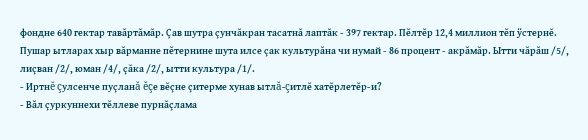фондне 640 гектар тавăртăмăр. Çав шутра çунчăкран тасатнă лаптăк - 397 гектар. Пĕлтĕр 12,4 миллион тĕп ÿстернĕ. Пушар ытларах хыр вăрманне пĕтернине шута илсе çак культурăна чи нумай - 86 процент - акрăмăр. Ытти чăрăш /5/, лиçван /2/, юман /4/, çăка /2/, ытти культура /1/.
- Иртнĕ çулсенче пуçланă ĕçе вĕçне çитерме хунав ытлă-çитлĕ хатĕрлетĕр-и?
- Вăл çуркуннехи тĕллеве пурнăçлама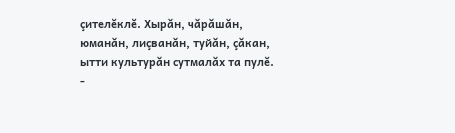çителĕклĕ. Хырăн, чăрăшăн, юманăн, лиçванăн, туйăн, çăкан, ытти культурăн сутмалăх та пулĕ.
-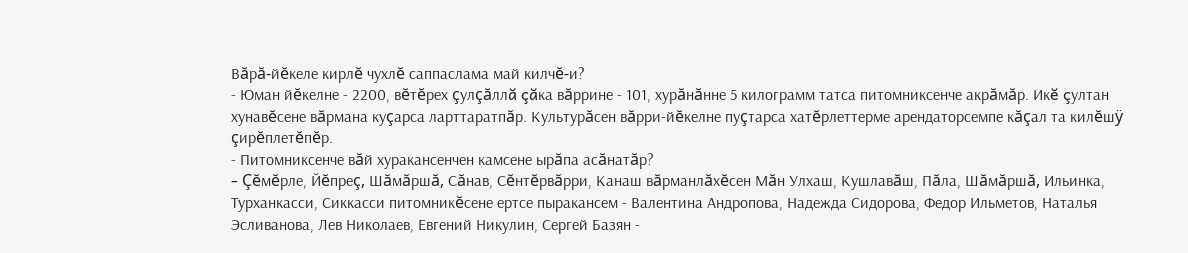Вăрă-йĕкеле кирлĕ чухлĕ саппаслама май килчĕ-и?
- Юман йĕкелне - 2200, вĕтĕрех çулçăллă çăка вăррине - 101, хурăнăнне 5 килограмм татса питомниксенче акрăмăр. Икĕ çултан хунавĕсене вăрмана куçарса ларттаратпăр. Культурăсен вăрри-йĕкелне пуçтарса хатĕрлеттерме арендаторсемпе кăçал та килĕшÿ çирĕплетĕпĕр.
- Питомниксенче вăй хуракансенчен камсене ырăпа асăнатăр?
- Çĕмĕрле, Йĕпреç, Шăмăршă, Сăнав, Сĕнтĕрвăрри, Канаш вăрманлăхĕсен Мăн Улхаш, Кушлавăш, Пăла, Шăмăршă, Ильинка, Турханкасси, Сиккасси питомникĕсене ертсе пыракансем - Валентина Андропова, Надежда Сидорова, Федор Ильметов, Наталья Эсливанова, Лев Николаев, Евгений Никулин, Сергей Базян -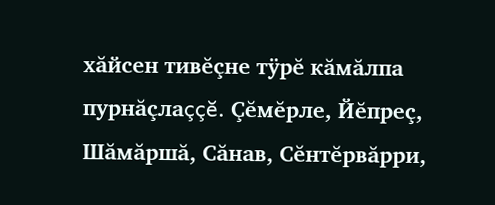хăйсен тивĕçне тÿрĕ кăмăлпа пурнăçлаççĕ. Çĕмĕрле, Йĕпреç, Шăмăршă, Сăнав, Сĕнтĕрвăрри,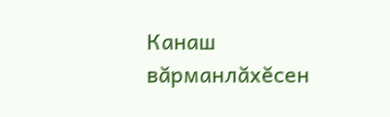Канаш вăрманлăхĕсен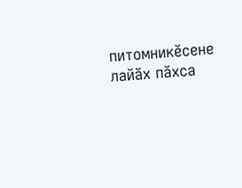питомникĕсене лайăх пăхса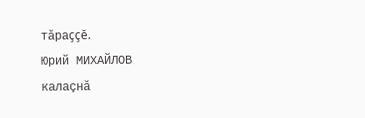тăраççĕ.
Юрий МИХАЙЛОВ
калаçнă